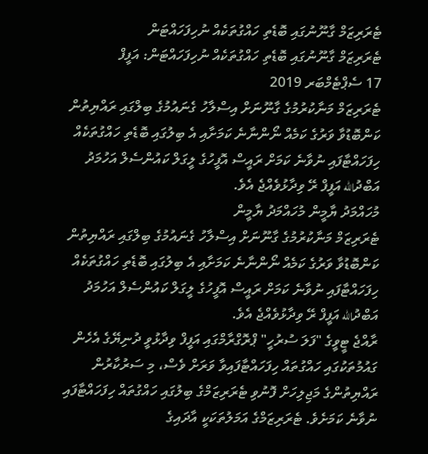ޓެރަރިޒަމް ގާނޫނުގައި ބޮޑެތި ހައްގުތަކެއް ނުހިފަހައްޓަން
ޓެރަރިޒަމް ގާނޫނުގައި ބޮޑެތި ހައްގުތަކެއް ނުހިފަހައްޓަން: އަފީފް
17 ސެޕްޓެމްބަރ 2019
ޓެރަރިޒަމް މަނާކުރުމުގެ ގާނޫނަށް އިސްލާހު ގެނައުމުގެ ބިލްގައި ރައްޔިތުން ކަންބޮޑުވާ ވަރުގެ ކަމެއް ނޯންނާނެ ކަމަށާއި އެ ބިލުގައި ބޮޑެތި ހައްގުތަކެއް ހިފަހައްޓާފައި ނުވާނެ ކަމަށް ރައީސް އޮފީހުގެ ލީގަލް ކައުންސެލް އަހުމަދު އަބްދުالله އަފީފް ރޭ ވިދާޅުވެއްޖެ އެވެ.
މުހައްމަދު ޔާމީން މުހައްމަދު ޔާމީން
ޓެރަރިޒަމް މަނާކުރުމުގެ ގާނޫނަށް އިސްލާހު ގެނައުމުގެ ބިލްގައި ރައްޔިތުން ކަންބޮޑުވާ ވަރުގެ ކަމެއް ނޯންނާނެ ކަމަށާއި އެ ބިލުގައި ބޮޑެތި ހައްގުތަކެއް ހިފަހައްޓާފައި ނުވާނެ ކަމަށް ރައީސް އޮފީހުގެ ލީގަލް ކައުންސެލް އަހުމަދު އަބްދުالله އަފީފް ރޭ ވިދާޅުވެއްޖެ އެވެ.
ރާއްޖެ ޓީވީގެ "ފަލަ ސުރުހީ" ޕްރޮގްރާމްގައި އަފީފް ވިދާޅުވީ ދުނިޔޭގެ އެހެން ގައުމުތަކުގައި ހައްގުތައް ހިފަހައްޓާފައިވާ ވަރަށް ވެސް، މި ސަރުކާރުން ރައްޔިތުންގެ މަޖިލިހަށް ފޮނުވި ޓެރަރިޒަމްގެ ބިލުގައި ހައްގުތައް ހިފަހައްޓާފައި ނުވާނެ ކަމަށެވެ. ޓެރަރިޒަމްގެ އަމަލުތަކަކީ އާދައިގެ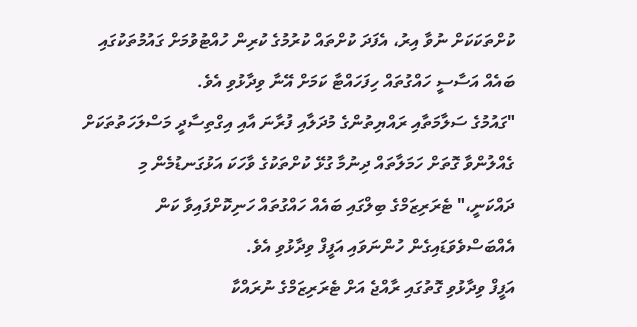ކުށްތަކަކަށް ނުވާ އިރު، އެފަދަ ކުށްތައް ކުރުމުގެ ކުރިން ހުއްޓުވުމަށް ގައުމުތަކުގައި ބައެއް އަސާސީ ހައްގުތައް ހިފަހައްޓާ ކަމަށް އޭނާ ވިދާޅުވި އެވެ.
"ގައުމުގެ ސަލާމަތާއި ރައްޔިތުންގެ މުދަލާއި ފުރާނަ އާއި އިގްތިސާދީ މަސްލަހަތުތަކަށް ގެއްލުންވާ ގޮތަށް ހަމަލާތައް ދިނުމާ ގުޅޭ ކުށްތަކުގެ ވާހަކަ އަޅުގަނޑުމެން މި ދައްކަނީ،" ޓެރަރިޒަމްގެ ބިލްގައި ބައެއް ހައްގުތައް ހަނިކޮށްފައިވާ ކަން އެއްބަސްވެވަޑައިގެން ހުންނަވައި އަފީފް ވިދާޅުވި އެވެ.
އަފީފް ވިދާޅުވި ގޮތުގައި ރާއްޖެ އަށް ޓެރަރިޒަމްގެ ނުރައްކާ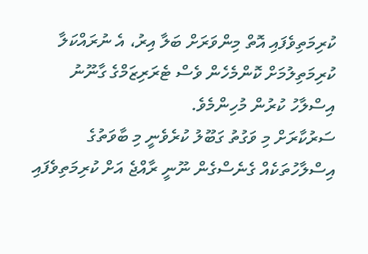ކުރިމަތިވެފައި އޮތް މިންވަރަށް ބަލާ އިރު، އެ ނުރައްކަލާ ކުރިމަތިލުމަށް ކޮންމެހެން ވެސް ޓެރަރިޒަމްގެ ގާނޫނު އިސްލާހު ކުރުން މުހިންމެވެ.
ސަރުކާރަށް މި ވަގުތު ގަބޫލު ކުރެވެނީ މި ބާވަތުގެ އިސްލާހުތަކެއް ގެނެސްގެން ނޫނީ ރާއްޖެ އަށް ކުރިމަތިވެފައި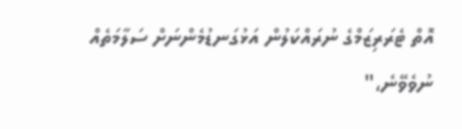އޮތް ޓެރަރިޒަމްގެ ނުރައްކަލުން އަޅުގަނޑުމެންނަށް ސަލާމަތެއް ނުވެވޭނެ،"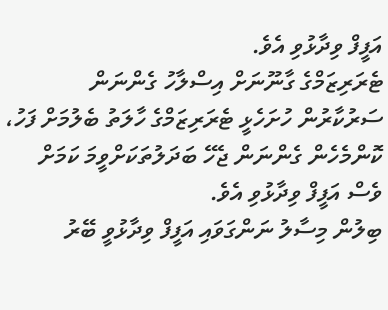އަފީފް ވިދާޅުވި އެވެ.
ޓެރަރިޒަމްގެ ގާނޫނަށް އިސްލާހު ގެންނަން ސަރުކާރުން ހުށަހެޅީ ޓެރަރިޒަމްގެ ހާލަތު ބެލުމަށް ފަހު، ކޮންމެހެން ގެންނަން ޖެހޭ ބަދަލުތަކަށްވީމަ ކަމަށް ވެސް އަފީފް ވިދާޅުވި އެވެ.
ބިލުން މިސާލު ނަންގަވައި އަފީފް ވިދާޅުވީ ބޭރު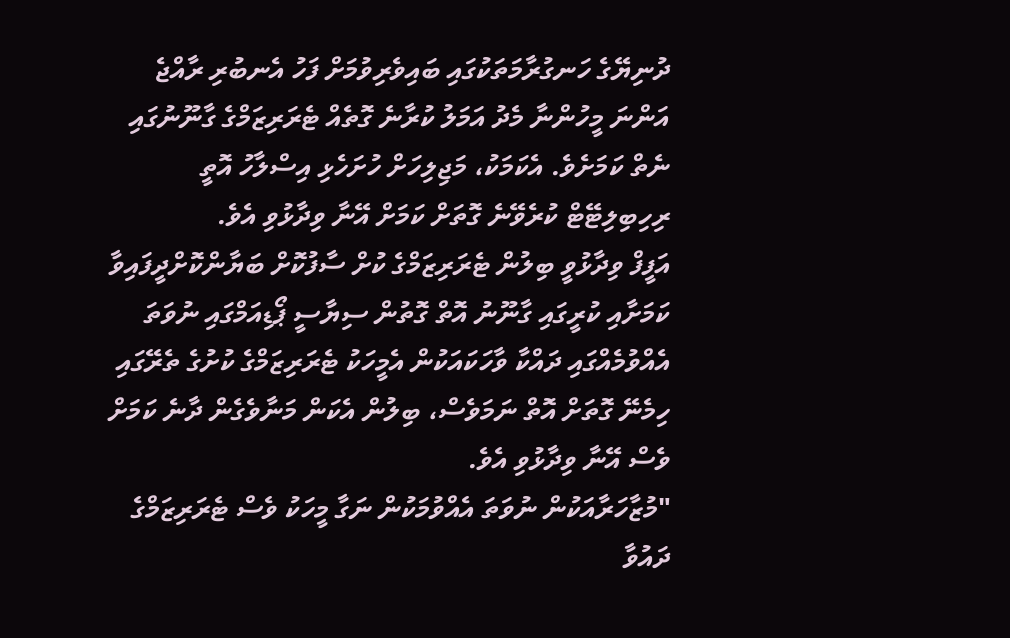ދުނިޔޭގެ ހަނގުރާމަތަކުގައި ބައިވެރިވުމަށް ފަހު އެނބުރި ރާއްޖެ އަންނަ މީހުންނާ މެދު އަމަލު ކުރާނެ ގޮތެއް ޓެރަރިޒަމްގެ ގާނޫނުގައި ނެތް ކަމަށެވެ. އެކަމަކު، މަޖިލިހަށް ހުށަހެޅި އިސްލާހު އޮތީ ރިހިބިލިޓޭޓް ކުރެވޭނެ ގޮތަށް ކަމަށް އޭނާ ވިދާޅުވި އެވެ.
އަފީފް ވިދާޅުވީ ބިލުން ޓެރަރިޒަމްގެ ކުށް ސާފުކޮށް ބަޔާންކޮށްދީފައިވާ ކަމަށާއި ކުރީގައި ގާނޫނު އޮތް ގޮތުން ސިޔާސީ ޕޯޑިއަމްގައި ނުވަތަ އެއްވުމެއްގައި ދައްކާ ވާހަކައަކުން އެމީހަކު ޓެރަރިޒަމްގެ ކުށުގެ ތެރޭގައި ހިމެނޭ ގޮތަށް އޮތް ނަމަވެސް، ބިލުން އެކަން މަނާވެގެން ދާނެ ކަމަށް ވެސް އޭނާ ވިދާޅުވި އެވެ.
"މުޒާހަރާއަކުން ނުވަތަ އެއްވުމަކުން ނަގާ މީހަކު ވެސް ޓެރަރިޒަމްގެ ދައުވާ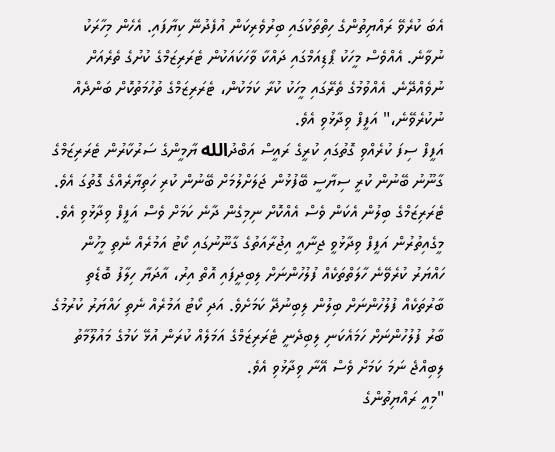އެބަ ކުރެވޭ ރައްޔިތުންގެ ހިތްތަކުގައި ބިރުވެރިކަން އުފެދުނޭ ކިޔާފައި. އެހެން މިހާރަކު ނުވާނެ. އެއްވެސް މީހަކު ޕޯޑިއަމްގައި ދައްކާ ވާހަކައަކުން ޓެރަރިޒަމްގެ ކުށުގެ ތެރެއަށް ނުވެއްދޭނެ. އެއްވުމުގެ ތެރޭގައި މީހަކު ކުރާ ކަމަކުން، ޓެރަރިޒަމްގެ ތުހުމަތުކޮށް ބަންދެއް ނުކުރެވޭނެ،" އަފީފް ވިދާޅުވި އެވެ.
އަފީފް ސިފަ ކުރެއްވި ގޮތުގައި ކުރީގެ ރައީސް އަބްދުالله ޔާމީންގެ ސަރުކާރުން ޓެރަރިޒަމްގެ ގާނޫނު ބޭނުން ކުރީ ސިޔާސީ ބޭފުޅުން ޖަލަށްލުމަށް ބޭނުން ކުރި ހަތިޔާރެއްގެ ގޮތުގަ އެވެ. ޓެރަރިޒަމްގެ ބިލުން އެކަން ވެސް އެއްކޮށް ނިމިގެން ދާނެ ކަމަށް ވެސް އަފީފް ވިދާޅުވި އެވެ.
މީގެއިތުރުން އަފީފް ވިދާޅުވީ ޖިނާއީ އިޖުރާއަތުގެ ގާނޫނުގައި ކޯޓު އަމުރެއް ނެތި މީހުން ހައްޔަރު ކުރެވޭނެ ހާލަތްތަކެއް ފުލުހުންނަށް ލިބިދީފައި އޮތް އިރު، އާދަޔާ ހިލާފު ބޮޑެތި ބާރުތަކެއް ފުލުހުންނަށް ބިލުން ލިބިނުދޭ ކަމަށެވެ. އަދި ކޯޓު އަމުރެއް ނެތި ހައްޔަރު ކުރުމުގެ ބާރު ފުލުހުންނަށް ހަމައެކަނި ލިބިދެނީ ޓެރަރިޒަމްގެ އަމަލެއް ކުރަން އުޅޭ ކަމުގެ މައުލޫމާތު ލިބިއްޖެ ނަމަ ކަމަށް ވެސް އޭނާ ވިދާޅުވި އެވެ.
"މިއީ ރައްޔިތުންގެ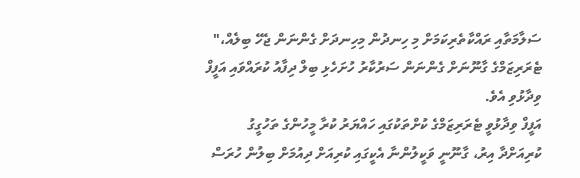ސަލާމަތާއި ރައްކާތެރިކަމަށް މި ހިނދުން މިހިނދަށް ގެންނަން ޖެހޭ ބިލެއް،" ޓެރަރިޒަމްގެ ގާނޫނަށް ގެންނަން ސަރުކާރު ހުށަހެޅި ބިލް ދިފާއު ކުރައްވައި އަފީފް ވިދާޅުވި އެވެ.
އަފީފް ވިދާޅުވީ ޓެރަރިޒަމްގެ ކުށްތަކުގައި ހައްޔަރު ކުރާ މީހުންގެ ތަހުގީގު ކުރިއަށްދާ އިރު، ގާނޫނީ ވަކީލުންނާ އެކީގައި ކުރިއަށް ދިއުމަށް ބިލުން ހުރަސް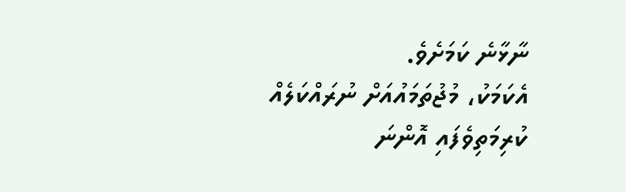ނާޅާނެ ކަމަށެވެ.
އެކަމަކު، މުޖުތަމައުއަށް ނުރައްކަލެއް ކުރިމަތިވެފައި އޮންނަ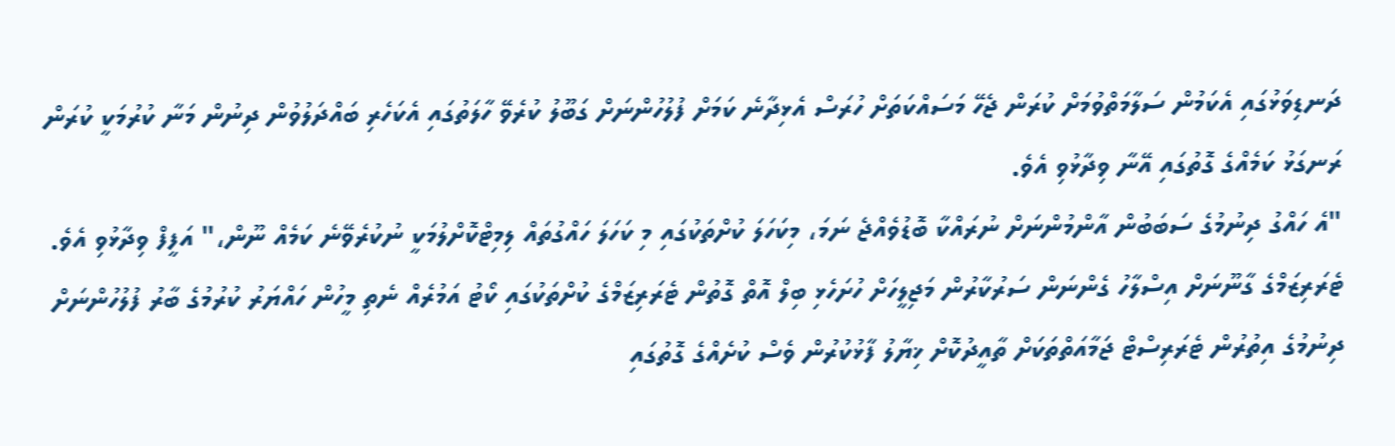ދަނޑިވަޅުގައި އެކަމުން ސަލާމަތްވުމަށް ކުރަން ޖެހޭ މަސައްކަތަށް ހުރަސް އެޅިދާނެ ކަމަށް ފުލުހުންނަށް ގަބޫލު ކުރެވޭ ހާލަތުގައި އެކަހެރި ބައްދަލުވުން ދިނުން މަނާ ކުރުމަކީ ކުރަން ރަނގަޅު ކަމެއްގެ ގޮތުގައި އޭނާ ވިދާޅުވި އެވެ.
"އެ ހައްގު ދިނުމުގެ ސަބަބުން އާންމުންނަށް ނުރައްކާ ބޮޑުވެއްޖެ ނަމަ، މިކަހަލަ ކުށްތަކުގައި މި ކަހަލަ ހައްގުތައް ލިމިޓްކޮށްލުމަކީ ނުކުރެވޭނެ ކަމެއް ނޫން،" އަފީފް ވިދާޅުވި އެވެ.
ޓެރަރިޒަމްގެ ގާނޫނަށް އިސްލާހު ގެންނަން ސަރުކާރުން މަޖިލީހަށް ހުށަހެޅި ބިލް އޮތް ގޮތުން ޓެރަރިޒަމްގެ ކުށްތަކުގައި ކޯޓު އަމުރެއް ނެތި މީހުން ހައްޔަރު ކުރުމުގެ ބާރު ފުލުހުންނަށް ދިނުމުގެ އިތުރުން ޓެރަރިސްޓް ޖަމާއަތްތަކަށް ތާއީދުކޮށް ޚިޔާލު ފާޅުކުރުން ވެސް ކުށެއްގެ ގޮތުގައި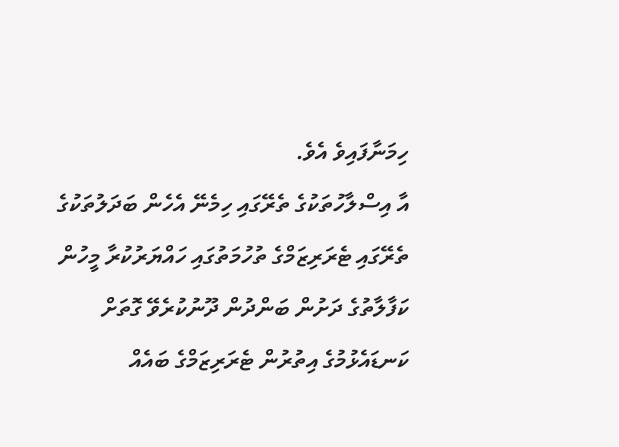ހިމަނާފައިވެ އެވެ.
އާ އިސްލާހުތަކުގެ ތެރޭގައި ހިމެނޭ އެހެން ބަދަލުތަކުގެ ތެރޭގައި ޓެރަރިޒަމްގެ ތުހުމަތުގައި ހައްޔަރުކުރާ މީހުން ކަފާލާތުގެ ދަށުން ބަންދުން ދޫނުކުރެވޭ ގޮތަށް ކަނޑައެޅުމުގެ އިތުރުން ޓެރަރިޒަމްގެ ބައެއް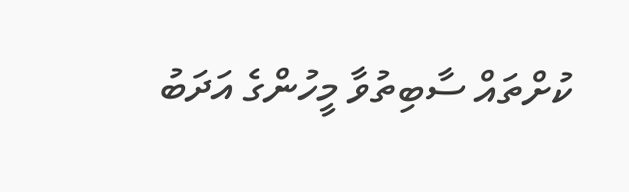ކުށްތައް ސާބިތުވާ މީހުންގެ އަދަބު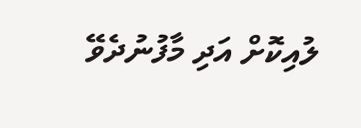ލުއިކޮށް އަދި މާފުނުދެވޭ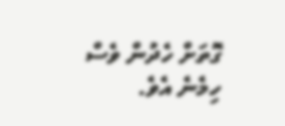ގޮތަށް ހެދުން ވެސް ހިމެނެ އެވެ.